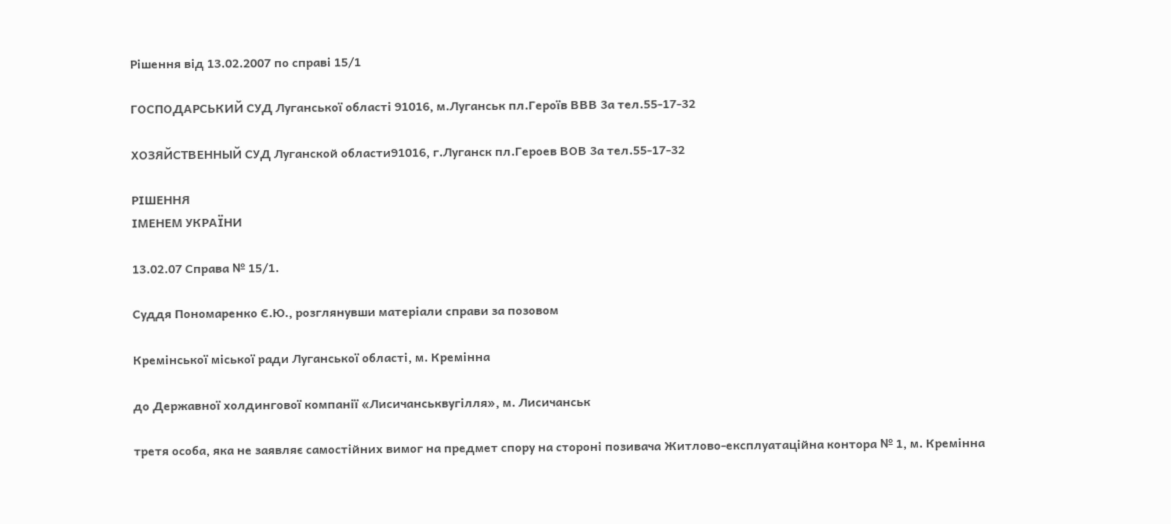Рішення від 13.02.2007 по справі 15/1

ГОСПОДАРСЬКИЙ СУД Луганської області 91016, м.Луганськ пл.Героїв ВВВ 3а тел.55-17-32

ХОЗЯЙСТВЕННЫЙ СУД Луганской области91016, г.Луганск пл.Героев ВОВ 3а тел.55-17-32

РІШЕННЯ
ІМЕНЕМ УКРАЇНИ

13.02.07 Справа № 15/1.

Суддя Пономаренко Є.Ю., розглянувши матеріали справи за позовом

Кремінської міської ради Луганської області, м. Кремінна

до Державної холдингової компанії «Лисичанськвугілля», м. Лисичанськ

третя особа, яка не заявляє самостійних вимог на предмет спору на стороні позивача Житлово-експлуатаційна контора № 1, м. Кремінна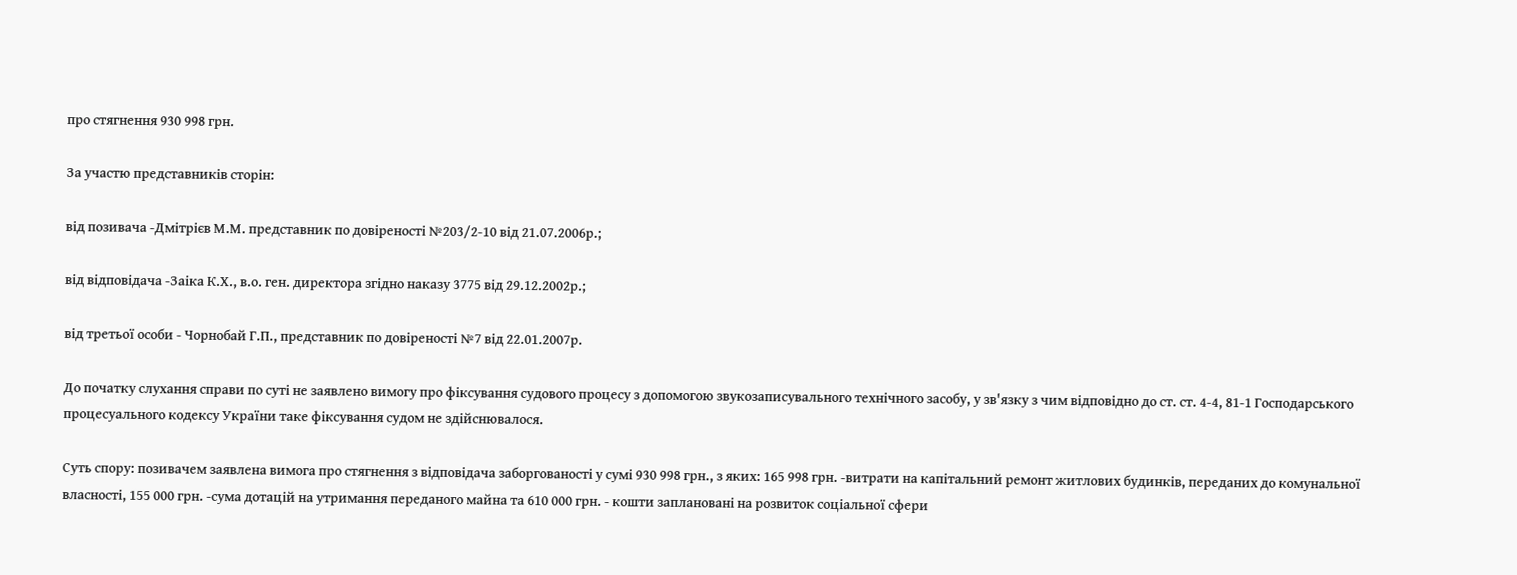про стягнення 930 998 грн.

За участю представників сторін:

від позивача -Дмітрієв М.М. представник по довіреності №203/2-10 від 21.07.2006р.;

від відповідача -Заіка К.Х., в.о. ген. директора згідно наказу 3775 від 29.12.2002р.;

від третьої особи - Чорнобай Г.П., представник по довіреності №7 від 22.01.2007р.

До початку слухання справи по суті не заявлено вимогу про фіксування судового процесу з допомогою звукозаписувального технічного засобу, у зв'язку з чим відповідно до ст. ст. 4-4, 81-1 Господарського процесуального кодексу України таке фіксування судом не здійснювалося.

Суть спору: позивачем заявлена вимога про стягнення з відповідача заборгованості у сумі 930 998 грн., з яких: 165 998 грн. -витрати на капітальний ремонт житлових будинків, переданих до комунальної власності, 155 000 грн. -сума дотацій на утримання переданого майна та 610 000 грн. - кошти заплановані на розвиток соціальної сфери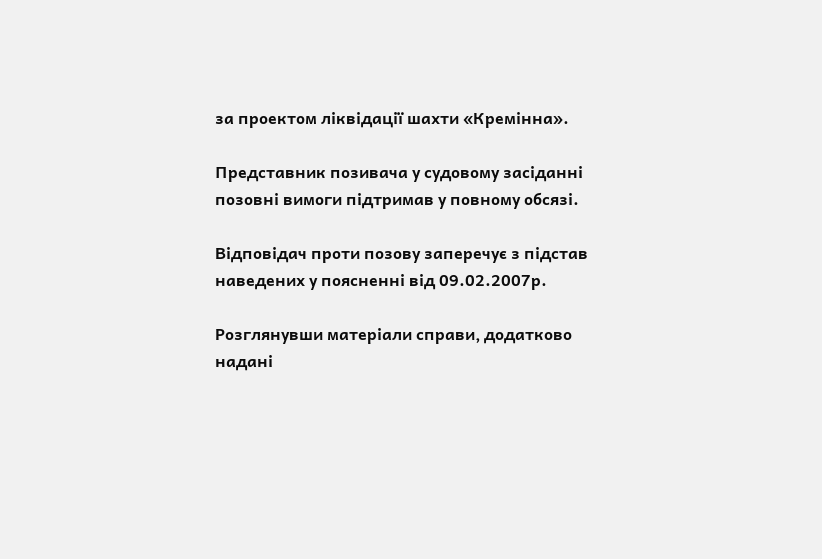за проектом ліквідації шахти «Кремінна».

Представник позивача у судовому засіданні позовні вимоги підтримав у повному обсязі.

Відповідач проти позову заперечує з підстав наведених у поясненні від 09.02.2007р.

Розглянувши матеріали справи, додатково надані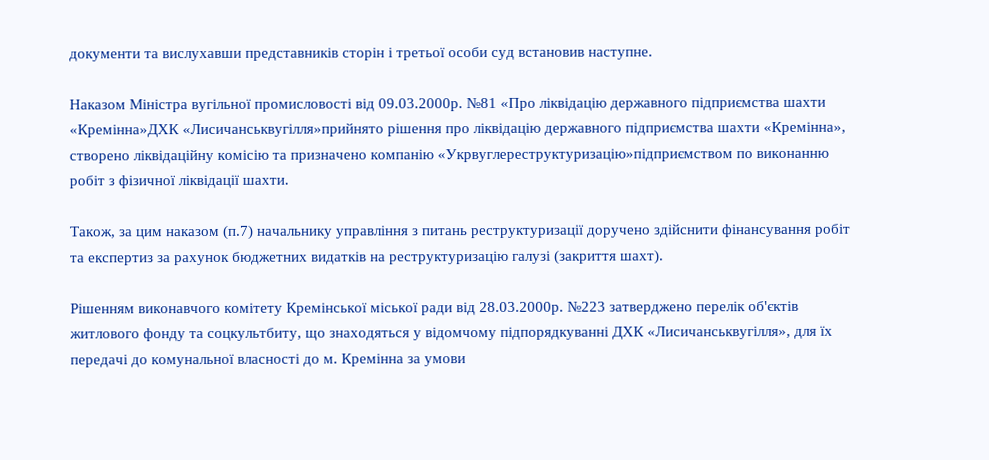документи та вислухавши представників сторін і третьої особи суд встановив наступне.

Наказом Міністра вугільної промисловості від 09.03.2000р. №81 «Про ліквідацію державного підприємства шахти «Кремінна»ДХК «Лисичанськвугілля»прийнято рішення про ліквідацію державного підприємства шахти «Кремінна», створено ліквідаційну комісію та призначено компанію «Укрвуглереструктуризацію»підприємством по виконанню робіт з фізичної ліквідації шахти.

Також, за цим наказом (п.7) начальнику управління з питань реструктуризації доручено здійснити фінансування робіт та експертиз за рахунок бюджетних видатків на реструктуризацію галузі (закриття шахт).

Рішенням виконавчого комітету Кремінської міської ради від 28.03.2000р. №223 затверджено перелік об'єктів житлового фонду та соцкультбиту, що знаходяться у відомчому підпорядкуванні ДХК «Лисичанськвугілля», для їх передачі до комунальної власності до м. Кремінна за умови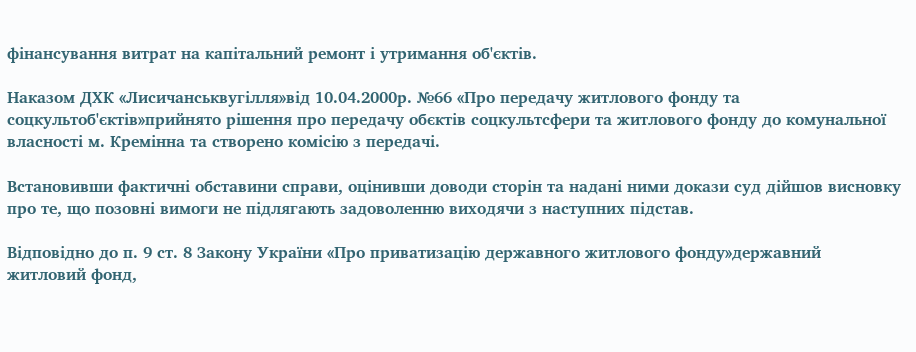фінансування витрат на капітальний ремонт і утримання об'єктів.

Наказом ДХК «Лисичанськвугілля»від 10.04.2000р. №66 «Про передачу житлового фонду та соцкультоб'єктів»прийнято рішення про передачу обєктів соцкультсфери та житлового фонду до комунальної власності м. Кремінна та створено комісію з передачі.

Встановивши фактичні обставини справи, оцінивши доводи сторін та надані ними докази суд дійшов висновку про те, що позовні вимоги не підлягають задоволенню виходячи з наступних підстав.

Відповідно до п. 9 ст. 8 Закону України «Про приватизацію державного житлового фонду»державний житловий фонд,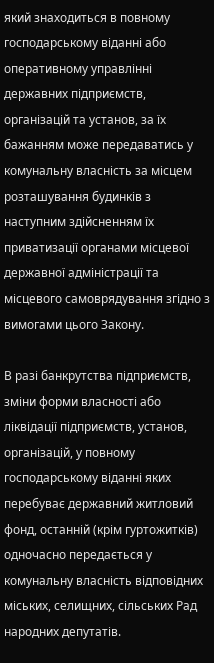який знаходиться в повному господарському віданні або оперативному управлінні державних підприємств, організацій та установ, за їх бажанням може передаватись у комунальну власність за місцем розташування будинків з наступним здійсненням їх приватизації органами місцевої державної адміністрації та місцевого самоврядування згідно з вимогами цього Закону.

В разі банкрутства підприємств, зміни форми власності або ліквідації підприємств, установ, організацій, у повному господарському віданні яких перебуває державний житловий фонд, останній (крім гуртожитків) одночасно передається у комунальну власність відповідних міських, селищних, сільських Рад народних депутатів.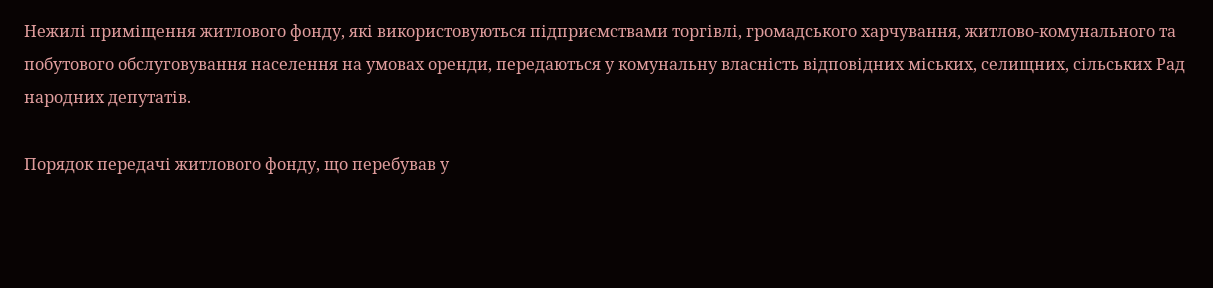Нежилі приміщення житлового фонду, які використовуються підприємствами торгівлі, громадського харчування, житлово-комунального та побутового обслуговування населення на умовах оренди, передаються у комунальну власність відповідних міських, селищних, сільських Рад народних депутатів.

Порядок передачі житлового фонду, що перебував у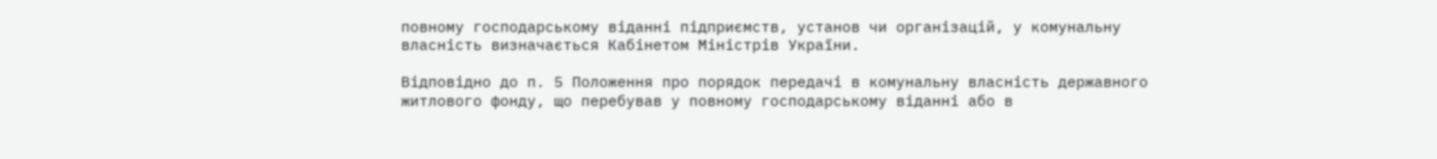повному господарському віданні підприємств, установ чи організацій, у комунальну власність визначається Кабінетом Міністрів України.

Відповідно до п. 5 Положення про порядок передачі в комунальну власність державного житлового фонду, що перебував у повному господарському віданні або в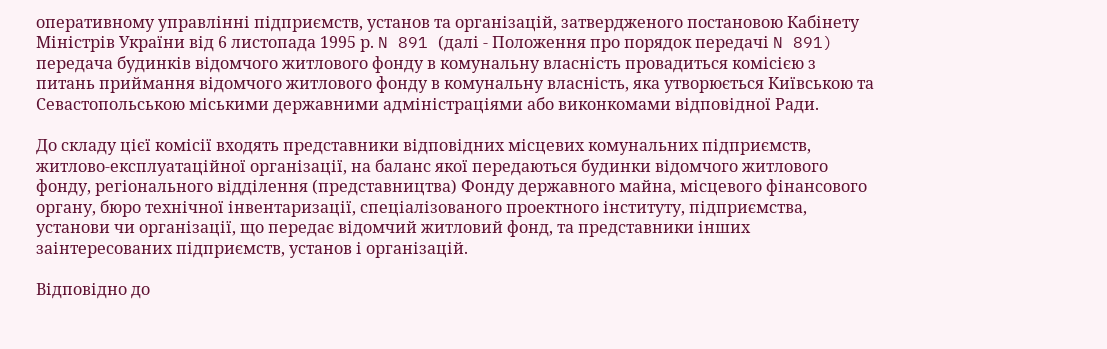оперативному управлінні підприємств, установ та організацій, затвердженого постановою Кабінету Міністрів України від 6 листопада 1995 р. N 891 (далі - Положення про порядок передачі N 891) передача будинків відомчого житлового фонду в комунальну власність провадиться комісією з питань приймання відомчого житлового фонду в комунальну власність, яка утворюється Київською та Севастопольською міськими державними адміністраціями або виконкомами відповідної Ради.

До складу цієї комісії входять представники відповідних місцевих комунальних підприємств, житлово-експлуатаційної організації, на баланс якої передаються будинки відомчого житлового фонду, регіонального відділення (представництва) Фонду державного майна, місцевого фінансового органу, бюро технічної інвентаризації, спеціалізованого проектного інституту, підприємства, установи чи організації, що передає відомчий житловий фонд, та представники інших заінтересованих підприємств, установ і організацій.

Відповідно до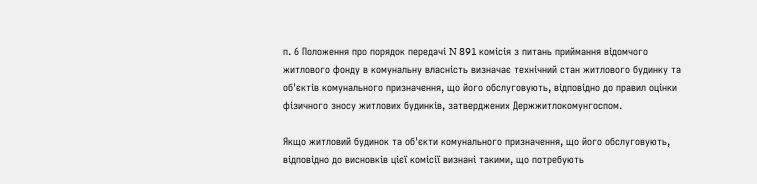п. 6 Положення про порядок передачі N 891 комісія з питань приймання відомчого житлового фонду в комунальну власність визначає технічний стан житлового будинку та об'єктів комунального призначення, що його обслуговують, відповідно до правил оцінки фізичного зносу житлових будинків, затверджених Держжитлокомунгоспом.

Якщо житловий будинок та об'єкти комунального призначення, що його обслуговують, відповідно до висновків цієї комісії визнані такими, що потребують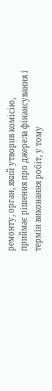ремонту, орган, який утворив комісію, приймає рішення про джерела фінансування і термін виконання робіт, у тому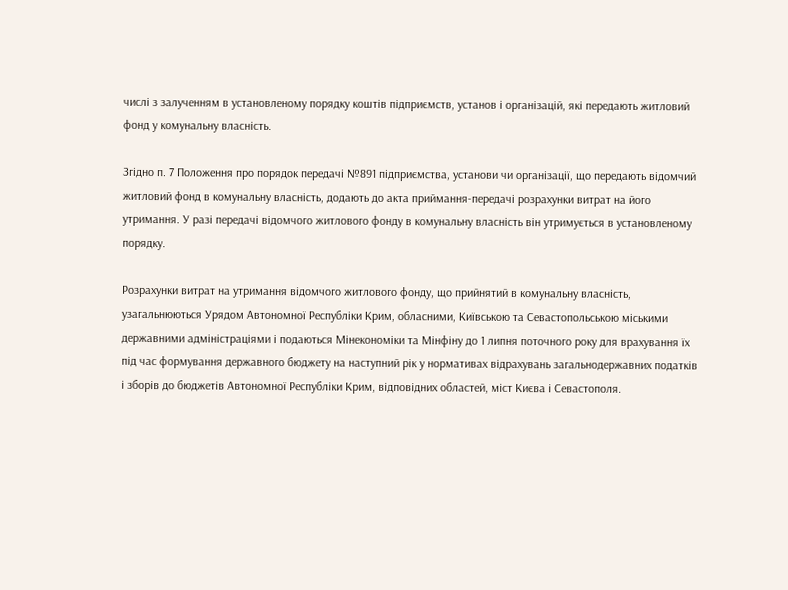числі з залученням в установленому порядку коштів підприємств, установ і організацій, які передають житловий фонд у комунальну власність.

Згідно п. 7 Положення про порядок передачі №891 підприємства, установи чи організації, що передають відомчий житловий фонд в комунальну власність, додають до акта приймання-передачі розрахунки витрат на його утримання. У разі передачі відомчого житлового фонду в комунальну власність він утримується в установленому порядку.

Розрахунки витрат на утримання відомчого житлового фонду, що прийнятий в комунальну власність, узагальнюються Урядом Автономної Республіки Крим, обласними, Київською та Севастопольською міськими державними адміністраціями і подаються Мінекономіки та Мінфіну до 1 липня поточного року для врахування їх під час формування державного бюджету на наступний рік у нормативах відрахувань загальнодержавних податків і зборів до бюджетів Автономної Республіки Крим, відповідних областей, міст Києва і Севастополя.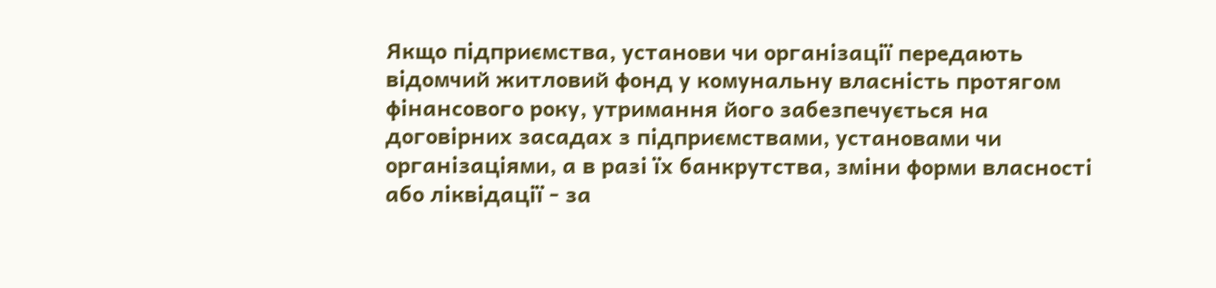Якщо підприємства, установи чи організації передають відомчий житловий фонд у комунальну власність протягом фінансового року, утримання його забезпечується на договірних засадах з підприємствами, установами чи організаціями, а в разі їх банкрутства, зміни форми власності або ліквідації - за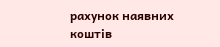рахунок наявних коштів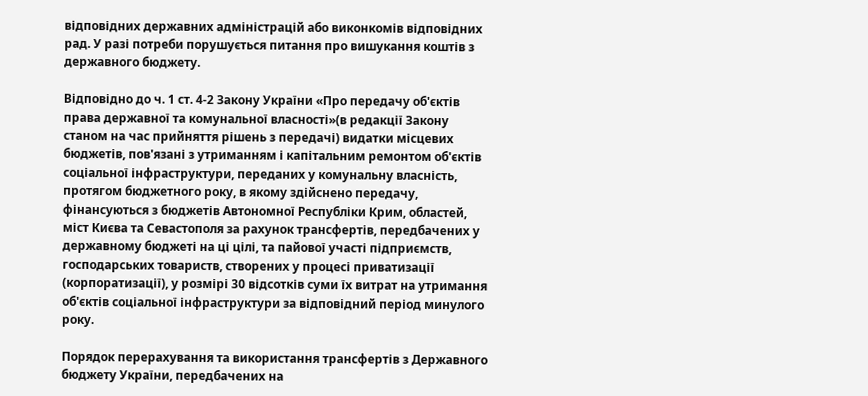відповідних державних адміністрацій або виконкомів відповідних рад. У разі потреби порушується питання про вишукання коштів з державного бюджету.

Відповідно до ч. 1 ст. 4-2 Закону України «Про передачу об'єктів права державної та комунальної власності»(в редакції Закону станом на час прийняття рішень з передачі) видатки місцевих бюджетів, пов'язані з утриманням і капітальним ремонтом об'єктів соціальної інфраструктури, переданих у комунальну власність, протягом бюджетного року, в якому здійснено передачу, фінансуються з бюджетів Автономної Республіки Крим, областей, міст Києва та Севастополя за рахунок трансфертів, передбачених у державному бюджеті на ці цілі, та пайової участі підприємств, господарських товариств, створених у процесі приватизації (корпоратизації), у розмірі 30 відсотків суми їх витрат на утримання об'єктів соціальної інфраструктури за відповідний період минулого року.

Порядок перерахування та використання трансфертів з Державного бюджету України, передбачених на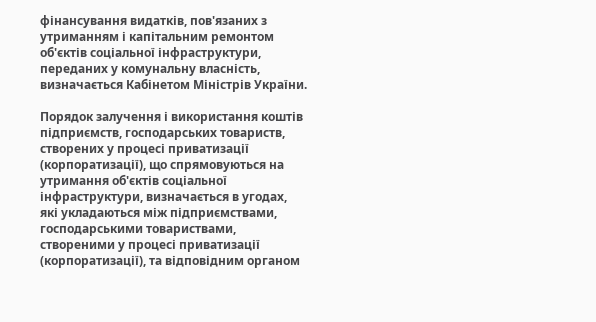фінансування видатків, пов'язаних з утриманням і капітальним ремонтом об'єктів соціальної інфраструктури, переданих у комунальну власність, визначається Кабінетом Міністрів України.

Порядок залучення і використання коштів підприємств, господарських товариств, створених у процесі приватизації (корпоратизації), що спрямовуються на утримання об'єктів соціальної інфраструктури, визначається в угодах, які укладаються між підприємствами, господарськими товариствами, створеними у процесі приватизації (корпоратизації), та відповідним органом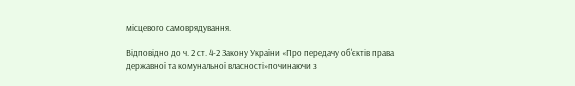місцевого самоврядування.

Відповідно до ч. 2 ст. 4-2 Закону України «Про передачу об'єктів права державної та комунальної власності»починаючи з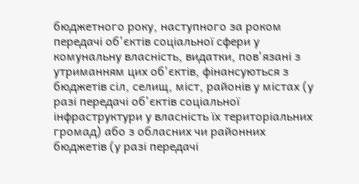бюджетного року, наступного за роком передачі об'єктів соціальної сфери у комунальну власність, видатки, пов'язані з утриманням цих об'єктів, фінансуються з бюджетів сіл, селищ, міст, районів у містах (у разі передачі об'єктів соціальної інфраструктури у власність їх територіальних громад) або з обласних чи районних бюджетів (у разі передачі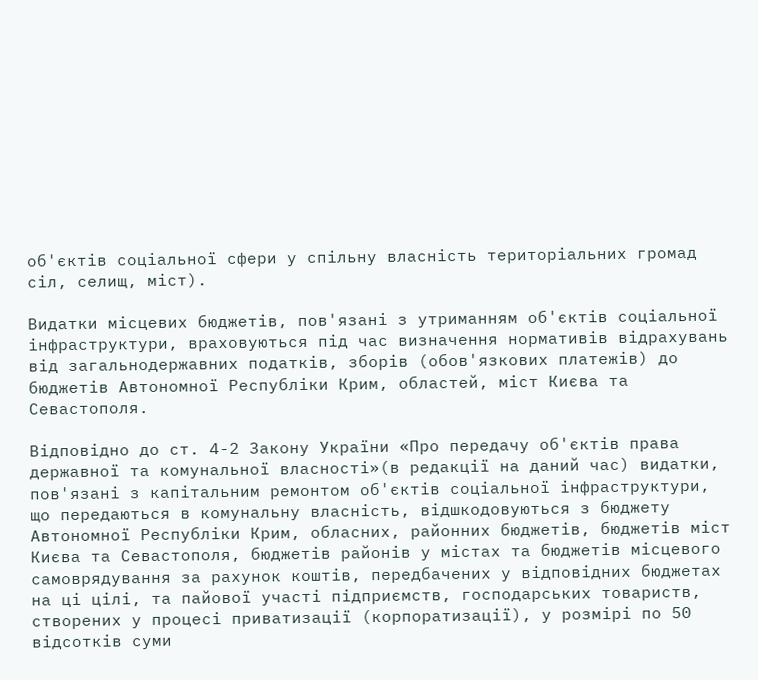об'єктів соціальної сфери у спільну власність територіальних громад сіл, селищ, міст).

Видатки місцевих бюджетів, пов'язані з утриманням об'єктів соціальної інфраструктури, враховуються під час визначення нормативів відрахувань від загальнодержавних податків, зборів (обов'язкових платежів) до бюджетів Автономної Республіки Крим, областей, міст Києва та Севастополя.

Відповідно до ст. 4-2 Закону України «Про передачу об'єктів права державної та комунальної власності»(в редакції на даний час) видатки, пов'язані з капітальним ремонтом об'єктів соціальної інфраструктури, що передаються в комунальну власність, відшкодовуються з бюджету Автономної Республіки Крим, обласних, районних бюджетів, бюджетів міст Києва та Севастополя, бюджетів районів у містах та бюджетів місцевого самоврядування за рахунок коштів, передбачених у відповідних бюджетах на ці цілі, та пайової участі підприємств, господарських товариств, створених у процесі приватизації (корпоратизації), у розмірі по 50 відсотків суми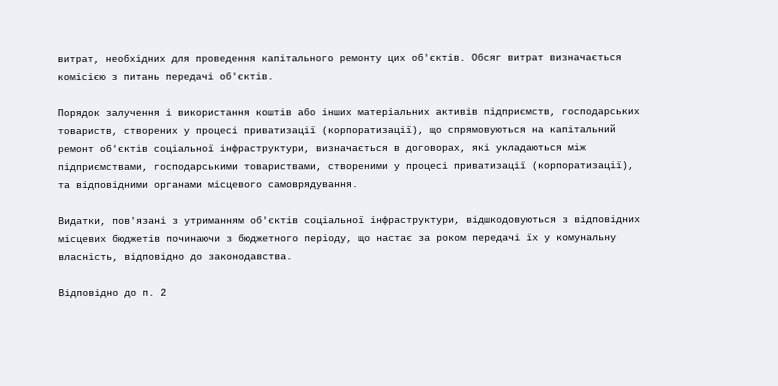витрат, необхідних для проведення капітального ремонту цих об'єктів. Обсяг витрат визначається комісією з питань передачі об'єктів.

Порядок залучення і використання коштів або інших матеріальних активів підприємств, господарських товариств, створених у процесі приватизації (корпоратизації), що спрямовуються на капітальний ремонт об'єктів соціальної інфраструктури, визначається в договорах, які укладаються між підприємствами, господарськими товариствами, створеними у процесі приватизації (корпоратизації), та відповідними органами місцевого самоврядування.

Видатки, пов'язані з утриманням об'єктів соціальної інфраструктури, відшкодовуються з відповідних місцевих бюджетів починаючи з бюджетного періоду, що настає за роком передачі їх у комунальну власність, відповідно до законодавства.

Відповідно до п. 2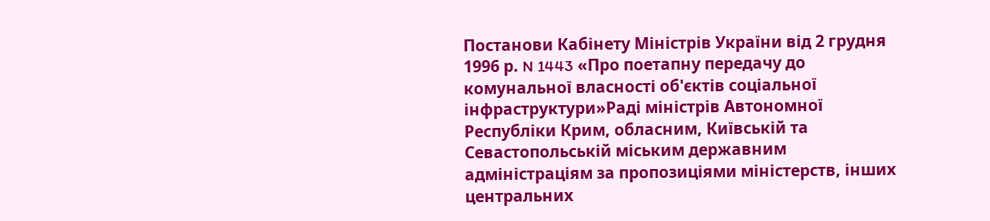Постанови Кабінету Міністрів України від 2 грудня 1996 р. N 1443 «Про поетапну передачу до комунальної власності об'єктів соціальної інфраструктури»Раді міністрів Автономної Республіки Крим, обласним, Київській та Севастопольській міським державним адміністраціям за пропозиціями міністерств, інших центральних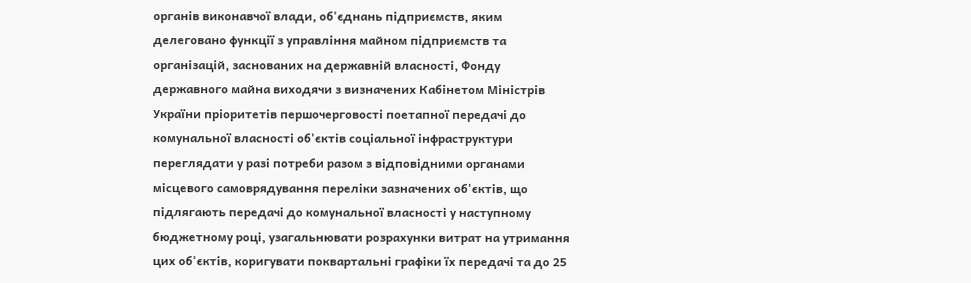органів виконавчої влади, об'єднань підприємств, яким делеговано функції з управління майном підприємств та організацій, заснованих на державній власності, Фонду державного майна виходячи з визначених Кабінетом Міністрів України пріоритетів першочерговості поетапної передачі до комунальної власності об'єктів соціальної інфраструктури переглядати у разі потреби разом з відповідними органами місцевого самоврядування переліки зазначених об'єктів, що підлягають передачі до комунальної власності у наступному бюджетному році, узагальнювати розрахунки витрат на утримання цих об'єктів, коригувати поквартальні графіки їх передачі та до 25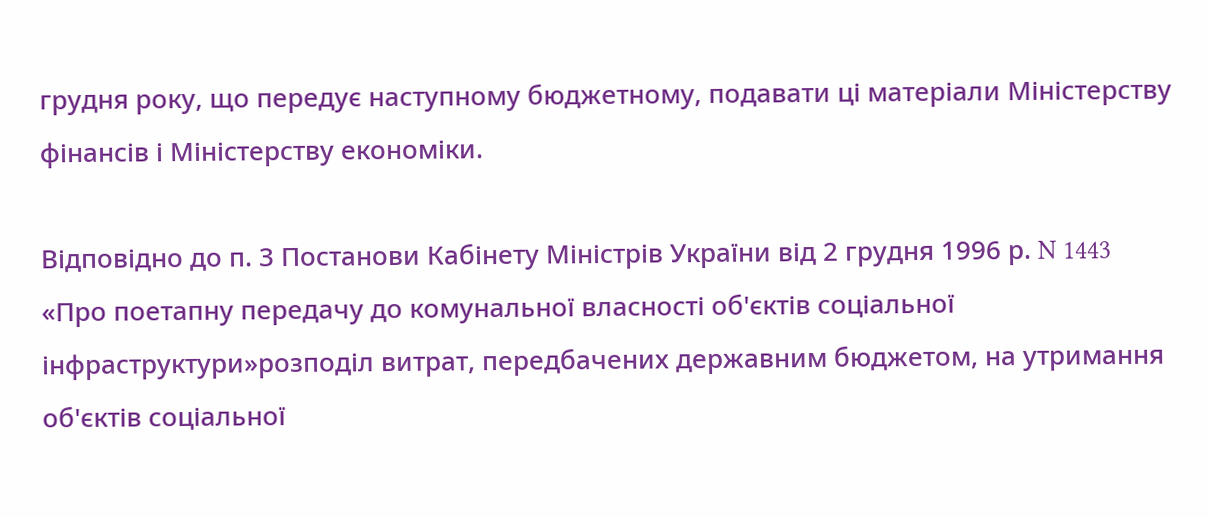грудня року, що передує наступному бюджетному, подавати ці матеріали Міністерству фінансів і Міністерству економіки.

Відповідно до п. 3 Постанови Кабінету Міністрів України від 2 грудня 1996 р. N 1443 «Про поетапну передачу до комунальної власності об'єктів соціальної інфраструктури»розподіл витрат, передбачених державним бюджетом, на утримання об'єктів соціальної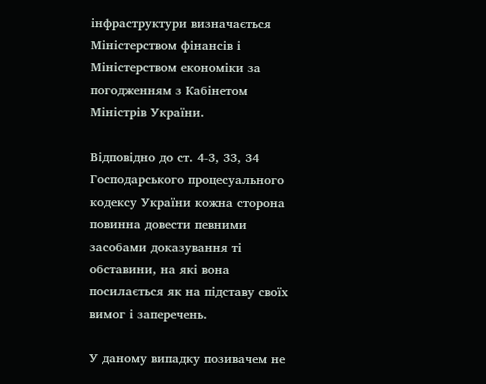інфраструктури визначається Міністерством фінансів і Міністерством економіки за погодженням з Кабінетом Міністрів України.

Відповідно до ст. 4-3, 33, 34 Господарського процесуального кодексу України кожна сторона повинна довести певними засобами доказування ті обставини, на які вона посилається як на підставу своїх вимог і заперечень.

У даному випадку позивачем не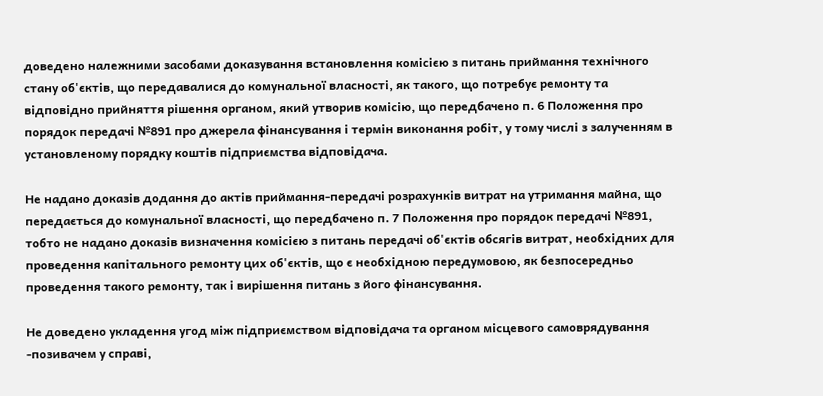доведено належними засобами доказування встановлення комісією з питань приймання технічного стану об'єктів, що передавалися до комунальної власності, як такого, що потребує ремонту та відповідно прийняття рішення органом, який утворив комісію, що передбачено п. 6 Положення про порядок передачі №891 про джерела фінансування і термін виконання робіт, у тому числі з залученням в установленому порядку коштів підприємства відповідача.

Не надано доказів додання до актів приймання-передачі розрахунків витрат на утримання майна, що передається до комунальної власності, що передбачено п. 7 Положення про порядок передачі №891, тобто не надано доказів визначення комісією з питань передачі об'єктів обсягів витрат, необхідних для проведення капітального ремонту цих об'єктів, що є необхідною передумовою, як безпосередньо проведення такого ремонту, так і вирішення питань з його фінансування.

Не доведено укладення угод між підприємством відповідача та органом місцевого самоврядування -позивачем у справі,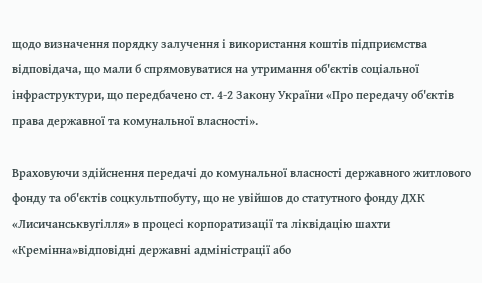щодо визначення порядку залучення і використання коштів підприємства відповідача, що мали б спрямовуватися на утримання об'єктів соціальної інфраструктури, що передбачено ст. 4-2 Закону України «Про передачу об'єктів права державної та комунальної власності».

Враховуючи здійснення передачі до комунальної власності державного житлового фонду та об'єктів соцкультпобуту, що не увійшов до статутного фонду ДХК «Лисичанськвугілля» в процесі корпоратизації та ліквідацію шахти «Кремінна»відповідні державні адміністрації або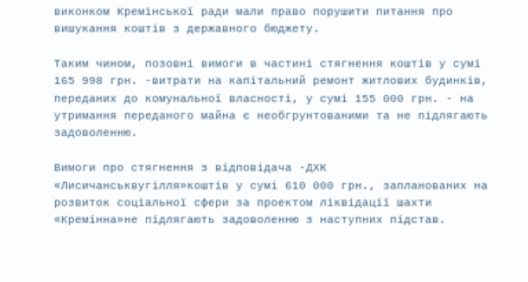виконком Кремінської ради мали право порушити питання про вишукання коштів з державного бюджету.

Таким чином, позовні вимоги в частині стягнення коштів у сумі 165 998 грн. -витрати на капітальний ремонт житлових будинків, переданих до комунальної власності, у сумі 155 000 грн. - на утримання переданого майна є необгрунтованими та не підлягають задоволенню.

Вимоги про стягнення з відповідача -ДХК «Лисичанськвугілля»коштів у сумі 610 000 грн., запланованих на розвиток соціальної сфери за проектом ліквідації шахти «Кремінна»не підлягають задоволенню з наступних підстав.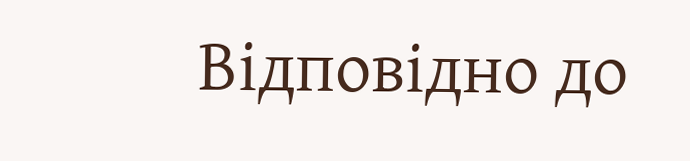Відповідно до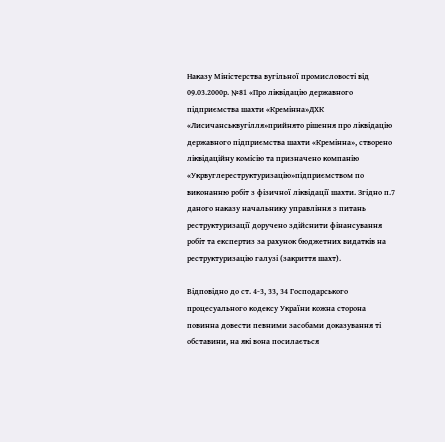Наказу Міністерства вугільної промисловості від 09.03.2000р. №81 «Про ліквідацію державного підприємства шахти «Кремінна»ДХК «Лисичанськвугілля»прийнято рішення про ліквідацію державного підприємства шахти «Кремінна», створено ліквідаційну комісію та призначено компанію «Укрвуглереструктуризацію»підприємством по виконанню робіт з фізичної ліквідації шахти. Згідно п.7 даного наказу начальнику управління з питань реструктуризації доручено здійснити фінансування робіт та експертиз за рахунок бюджетних видатків на реструктуризацію галузі (закриття шахт).

Відповідно до ст. 4-3, 33, 34 Господарського процесуального кодексу України кожна сторона повинна довести певними засобами доказування ті обставини, на які вона посилається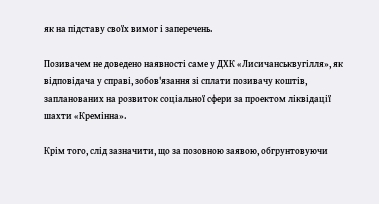як на підставу своїх вимог і заперечень.

Позивачем не доведено наявності саме у ДХК «Лисичанськвугілля», як відповідача у справі, зобов'язання зі сплати позивачу коштів, запланованих на розвиток соціальної сфери за проектом ліквідації шахти «Кремінна».

Крім того, слід зазначити, що за позовною заявою, обгрунтовуючи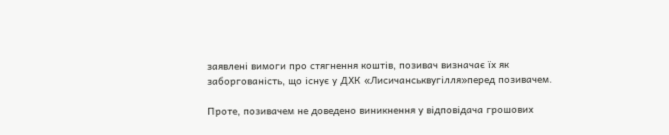заявлені вимоги про стягнення коштів, позивач визначає їх як заборгованість, що існує у ДХК «Лисичанськвугілля»перед позивачем.

Проте, позивачем не доведено виникнення у відповідача грошових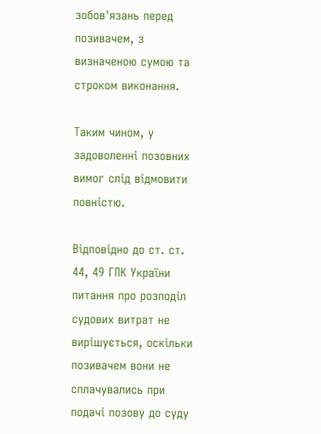зобов'язань перед позивачем, з визначеною сумою та строком виконання.

Таким чином, у задоволенні позовних вимог слід відмовити повністю.

Відповідно до ст. ст. 44, 49 ГПК України питання про розподіл судових витрат не вирішується, оскільки позивачем вони не сплачувались при подачі позову до суду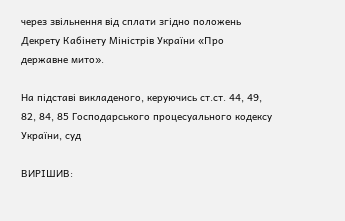через звільнення від сплати згідно положень Декрету Кабінету Міністрів України «Про державне мито».

На підставі викладеного, керуючись ст.ст. 44, 49, 82, 84, 85 Господарського процесуального кодексу України, суд

ВИРІШИВ: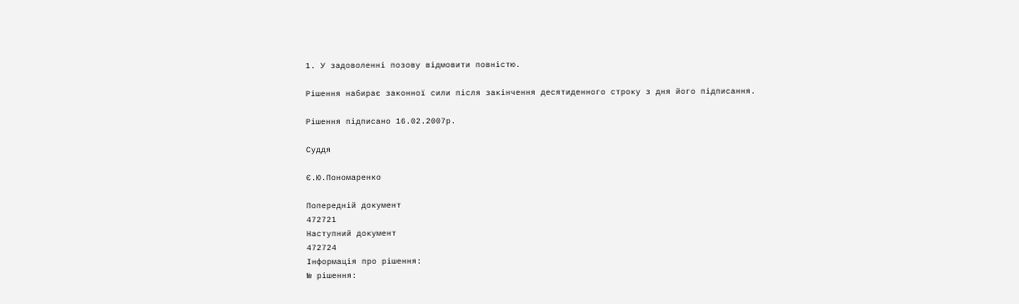1. У задоволенні позову відмовити повністю.

Рішення набирає законної сили після закінчення десятиденного строку з дня його підписання.

Рішення підписано 16.02.2007р.

Суддя

Є.Ю.Пономаренко

Попередній документ
472721
Наступний документ
472724
Інформація про рішення:
№ рішення: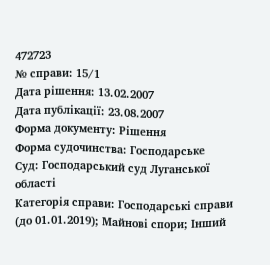472723
№ справи: 15/1
Дата рішення: 13.02.2007
Дата публікації: 23.08.2007
Форма документу: Рішення
Форма судочинства: Господарське
Суд: Господарський суд Луганської області
Категорія справи: Господарські справи (до 01.01.2019); Майнові спори; Інший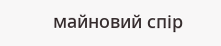майновий спір